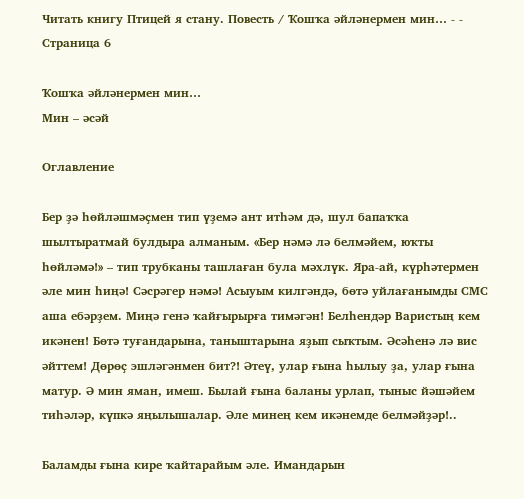Читать книгу Птицей я стану. Повесть / Ҡошҡа әйләнермен мин… - - Страница 6

Ҡошҡа әйләнермен мин…
Мин – әсәй

Оглавление

Бер ҙә һөйләшмәҫмен тип үҙемә ант итһәм дә, шул бапаҡҡа шылтыратмай булдыра алманым. «Бер нәмә лә белмәйем, юҡты һөйләмә!» – тип трубканы ташлаған була мәхлүк. Яра-ай, күрһәтермен әле мин һиңә! Сәсрәгер нәмә! Асыуым килгәндә, бөтә уйлағанымды СМС аша ебәрҙем. Миңә генә ҡайғырырға тимәгән! Белһендәр Варистың кем икәнен! Бөтә туғандарына, таныштарына яҙып сыҡтым. Әсәһенә лә вис әйттем! Дөрөҫ эшләгәнмен бит?! Әтеү, улар ғына һылыу ҙа, улар ғына матур. Ә мин яман, имеш. Былай ғына баланы урлап, тыныс йәшәйем тиһәләр, күпкә яңылышалар. Әле минең кем икәнемде белмәйҙәр!..

Баламды ғына кире ҡайтарайым әле. Имандарын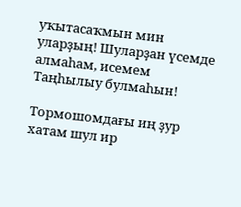уҡытасаҡмын мин уларҙың! Шуларҙан үсемде алмаһам, исемем Таңһылыу булмаһын!

Тормошомдағы иң ҙур хатам шул ир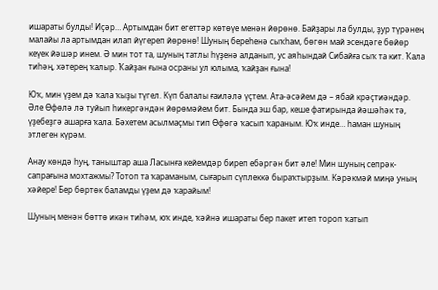ишараты булды! Иҫәр… Артымдан бит егеттәр көтөүе менән йөрөнө. Байҙары ла булды, ҙур түрәнең малайы ла артымдан илап йүгереп йөрөнө! Шуның береһенә сыҡһам, бөгөн май эсендәге бөйөр кеүек йәшәр инем. Ә мин тот та, шуның татлы һүҙенә алданып, ус аяһындай Сибайға сыҡ та кит. Ҡала тиһәң, хәтерең ҡалыр. Ҡайҙан ғына осраны ул юлыма, ҡайҙан ғына!

Юҡ, мин үҙем дә ҡала ҡыҙы түгел. Күп балалы ғаиләлә үҫтем. Ата-әсәйем дә – ябай крәҫтиәндәр. Әле Өфөлә лә туйып һикергәндән йөрөмәйем бит. Бында эш бар, кеше фатирында йәшәһәк тә, үҙебеҙгә ашарға ҡала. Бәхетем асылмаҫмы тип Өфөгә ҡасып ҡараным. Юҡ инде… һаман шуның этлеген күрәм.

Анау көндә һуң, таныштар аша Ласынға кейемдәр биреп ебәргән бит әле! Мин шуның сепрәк-сапрағына мохтажмы? Тотоп та ҡараманым, сығарып сүплеккә быраҡтырҙым. Кәрәкмәй миңә уның хәйере! Бер бөртөк баламды үҙем дә ҡарайым!

Шуның менән бөттө икән тиһәм, юҡ инде, ҡәйнә ишараты бер пакет итеп тороп ҡатып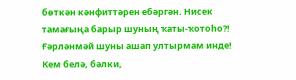бөткән кәнфиттәрен ебәргән. Нисек тамағыңа барыр шуның ҡаты-ҡотоһо?! Ғәрләнмәй шуны ашап ултырмам инде! Кем белә, бәлки,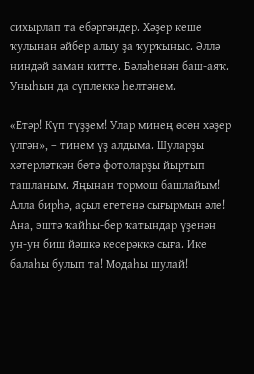сихырлап та ебәргәндер. Хәҙер кеше ҡулынан әйбер алыу ҙа ҡурҡыныс. Әллә ниндәй заман китте. Бәләһенән баш-аяҡ. Уныһын да сүплеккә һелтәнем.

«Етәр! Күп түҙҙем! Улар минең өсөн хәҙер үлгән», – тинем үҙ алдыма. Шуларҙы хәтерләткән бөтә фотоларҙы йыртып ташланым. Яңынан тормош башлайым! Алла бирһә, аҫыл егетенә сығырмын әле! Ана, эштә ҡайһы-бер ҡатындар үҙенән ун-ун биш йәшкә кесерәккә сыға. Ике балаһы булып та! Модаһы шулай!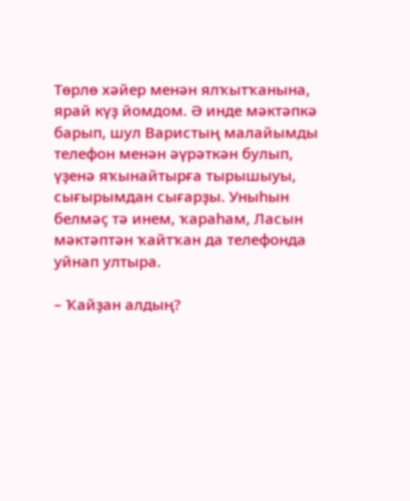Төрлө хәйер менән ялҡытҡанына, ярай күҙ йомдом. Ә инде мәктәпкә барып, шул Варистың малайымды телефон менән әүрәткән булып, үҙенә яҡынайтырға тырышыуы, сығырымдан сығарҙы. Уныһын белмәҫ тә инем, ҡараһам, Ласын мәктәптән ҡайтҡан да телефонда уйнап ултыра.

– Ҡайҙан алдың?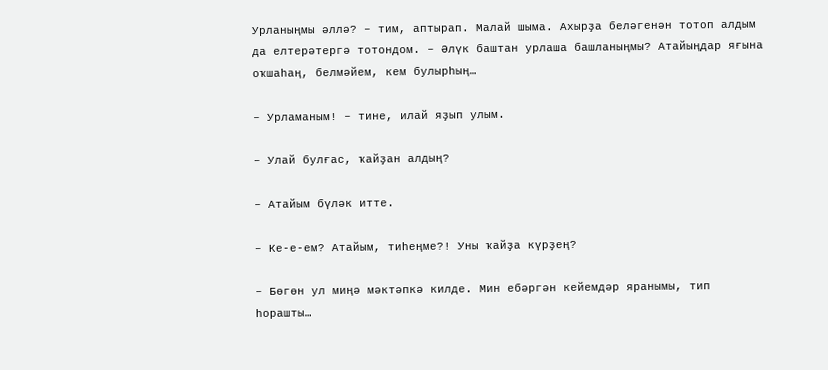Урланыңмы әллә? – тим, аптырап. Малай шыма. Ахырҙа беләгенән тотоп алдым да елтерәтергә тотондом. – Әлүк баштан урлаша башланыңмы? Атайыңдар яғына оҡшаһаң, белмәйем, кем булырһың…

– Урламаным! – тине, илай яҙып улым.

– Улай булғас, ҡайҙан алдың?

– Атайым бүләк итте.

– Ке-е-ем? Атайым, тиһеңме?! Уны ҡайҙа күрҙең?

– Бөгөн ул миңә мәктәпкә килде. Мин ебәргән кейемдәр яранымы, тип һорашты…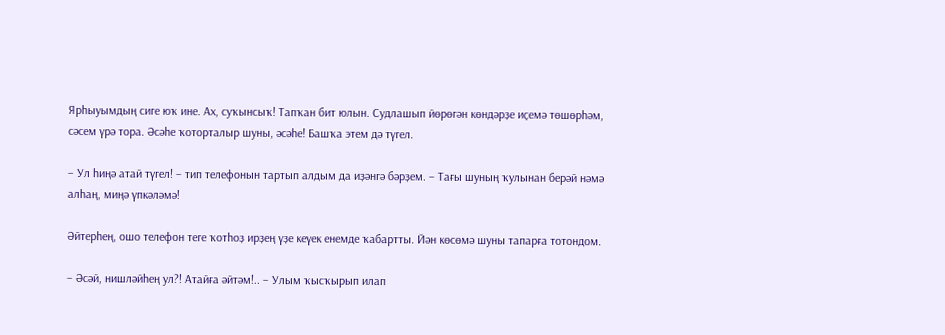Ярһыуымдың сиге юҡ ине. Ах, суҡынсыҡ! Тапҡан бит юлын. Судлашып йөрөгән көндәрҙе иҫемә төшөрһәм, сәсем үрә тора. Әсәһе ҡоторталыр шуны, әсәһе! Башҡа этем дә түгел.

– Ул һиңә атай түгел! – тип телефонын тартып алдым да иҙәнгә бәрҙем. – Тағы шуның ҡулынан берәй нәмә алһаң, миңә үпкәләмә!

Әйтерһең, ошо телефон теге ҡотһоҙ ирҙең үҙе кеүек енемде ҡабартты. Йән көсөмә шуны тапарға тотондом.

– Әсәй, нишләйһең ул?! Атайға әйтәм!.. – Улым ҡысҡырып илап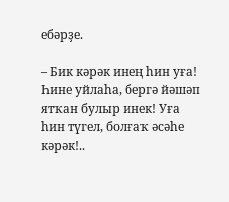ебәрҙе.

– Бик кәрәк инең һин уға! Һине уйлаһа, бергә йәшәп ятҡан булыр инек! Уға һин түгел, болғаҡ әсәһе кәрәк!..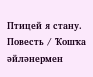Птицей я стану. Повесть / Ҡошҡа әйләнермен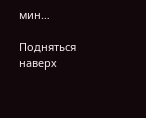мин…

Подняться наверх